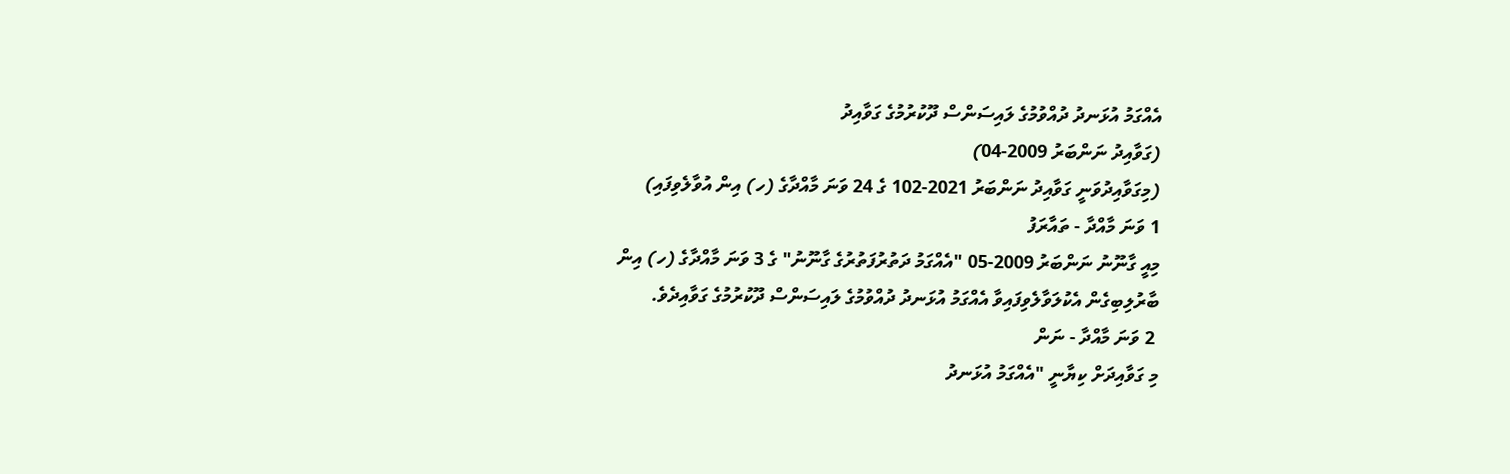އެއްގަމު އުޅަނދު ދުއްވުމުގެ ލައިސަންސް ދޫކުރުމުގެ ގަވާއިދު
(ގަވާއިދު ނަންބަރު 2009-04)
(މިގަވާއިދުވަނީ ގަވާއިދު ނަންބަރު 2021-102 ގެ 24 ވަނަ މާއްދާގެ (ހ) އިން އުވާލެވިފައި)
1 ވަނަ މާއްދާ - ތައާރަފު
މިއީ ގާނޫނު ނަންބަރު 2009-05 "އެއްގަމު ދަތުރުފަތުރުގެ ގާނޫނު" ގެ 3 ވަނަ މާއްދާގެ (ހ) އިން ބާރުލިބިގެން އެކުލަވާލެވިފައިވާ އެއްގަމު އުޅަނދު ދުއްވުމުގެ ލައިސަންސް ދޫކުރުމުގެ ގަވާއިދެވެ.
 2 ވަނަ މާއްދާ - ނަން
މި ގަވާއިދަށް ކިޔާނީ "އެއްގަމު އުޅަނދު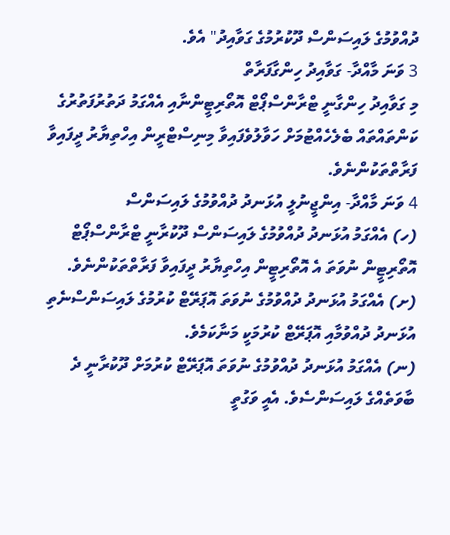ދުއްވުމުގެ ލައިސަންސް ދޫކުރުމުގެ ގަވާއިދު" އެވެ.
3 ވަނަ މާއްދާ- ގަވާއިދު ހިންގާފަރާތް
މި ގަވާއިދު ހިންގާނީ ޓްރާންސްޕޯޓް އޮތޯރިޓީންނާއި އެއްގަމު ދަތުރުފަތުރުގެ ކަންތައްތައް ބެލެހެއްޓުމަށް ހަވާލުވެފައިވާ މިނިސްޓްރީން އިހްތިޔާރު ދީފައިވާ ފަރާތްތަކުންނެވެ.
4 ވަނަ މާއްދާ- އިންޖީނުލީ އުޅަނދު ދުއްވުމުގެ ލައިސަންސް
(ހ) އެއްގަމު އުޅަނދު ދުއްވުމުގެ ލައިސަންސް ދޫކުރާނީ ޓްރާންސްޕޯޓް އޮތޯރިޓީން ނުވަތަ އެ އޮތޯރިޓީން އިހްތިޔާރު ދީފައިވާ ފަރާތްތަކުންނެވެ.
(ށ) އެއްގަމު އުޅަނދު ދުއްވުމުގެ ނުވަތަ އޮޕަރޭޓް ކުރުމުގެ ލައިސަންސްނެތި އުޅަނދު ދުއްވުމާއި އޮޕަރޭޓް ކުރުމަކީ މަނާކަމެވެ.
(ނ) އެއްގަމު އުޅަނދު ދުއްވުމުގެ ނުވަތަ އޮޕަރޭޓް ކުރުމަށް ދޫކުރާނީ ދެ ބާވަތެއްގެ ލައިސަންސެވެ. އެއީ ވަގުތީ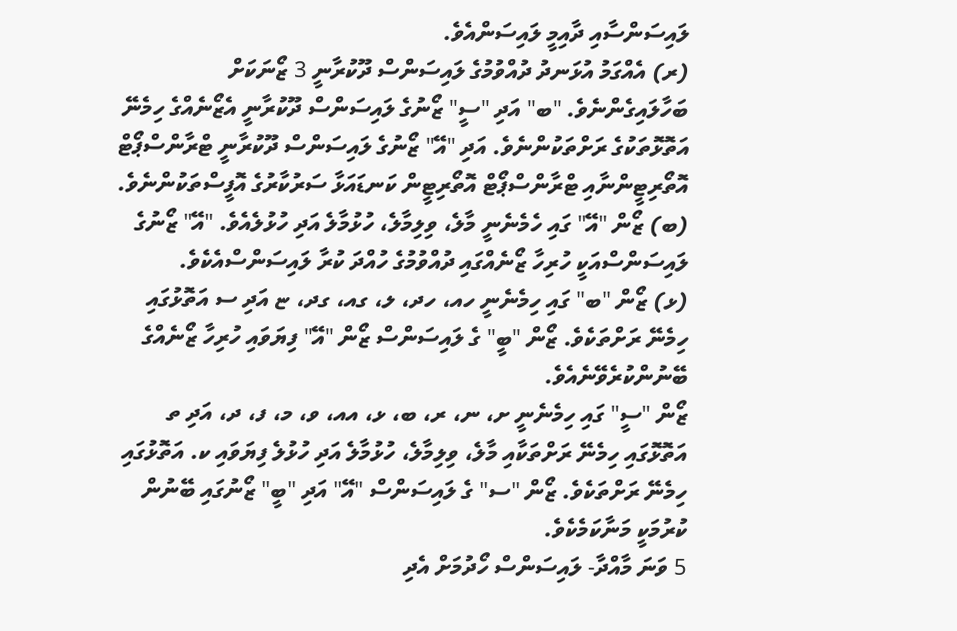ލައިސަންސާއި ދާއިމީ ލައިސަންއެވެ.
(ރ) އެއްގަމު އުޅަނދު ދުއްވުމުގެ ލައިސަންސް ދޫކުރާނީ 3 ޒޯނަކަށް ބަހާލައިގެންނެވެ. "ބ" އަދި "ސީ" ޒޯނުގެ ލައިސަންސް ދޫކުރާނީ އެޒޯނެއްގެ ހިމެނޭ އަތޮޅޮތަކުގެ ރަށްތަކުންނެވެ. އަދި "އޭ" ޒޯނުގެ ލައިސަންސް ދޫކުރާނީ ޓްރާންސްޕޯޓް އޮތޯރިޓީންނާއި ޓްރާންސްޕޯޓް އޮތޯރިޓީން ކަނޑައަޅާ ސަރުކާރުގެ އޮފީސްތަކުންނެވެ.
(ބ) ޒޯން "އޭ" ގައި ހެމެނެނީ މާލެ، ވިލިމާލެ، ހުޅުމާލެ އަދި ހުޅުލެއެވެ. "އޭ" ޒޯނުގެ ލައިސަންސްއަކީ ހުރިހާ ޒޯނެއްގައި ދުއްވުމުގެ ހުއްދަ ކުރާ ލައިސަންސްއެކެވެ.
(ޅ) ޒޯން "ބ" ގައި ހިމެނެނީ ހއ، ހދ، ލ، ގއ، ގދ، ޏ އަދި ސ އަތޮޅުގައި ހިމެނޭ ރަށްތަކެވެ. ޒޯން "ބީ" ގެ ލައިސަންސް ޒޯން "އޭ" ފިޔަވައި ހުރިހާ ޒޯނެއްގެ ބޭނުންކުރެވޭނެއެވެ.
ޒޯން "ސީ" ގައި ހިމެނެނީ ށ، ނ، ރ، ބ، ޅ، އއ، ވ، މ، ފ، ދ، އަދި ތ އަތޮޅޮގައި ހިމެނޭ ރަށްތަކާއި މާލެ، ވިލިމާލެ، ހުޅުމާލެ އަދި ހުޅުލެ ފިޔަވައި ކ. އަތޮޅުގައި ހިމެނޭ ރަށްތަކެވެ. ޒޯން "ސ" ގެ ލައިސަންސް "އޭ" އަދި "ބީ" ޒޯނުގައި ބޭނުން ކުރުމަކީ މަނާކަމެކެވެ.
5 ވަނަ މާއްދާ- ލައިސަންސް ހޯދުމަށް އެދި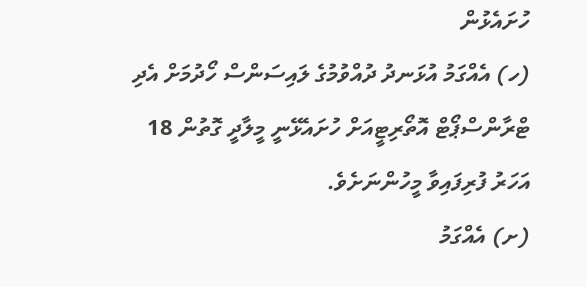ހުށައެޅުން
(ހ) އެއްގަމު އުޅަނދު ދުއްވުމުގެ ލައިސަންސް ހޯދުމަށް އެދި ޓްރާންސްޕޯޓް އޮތޯރިޓީއަށް ހުށައެޅޭނީ މީލާދީ ގޮތުން 18 އަހަރު ފުރިފައިވާ މީހުންނަށެވެ.
(ށ) އެއްގަމު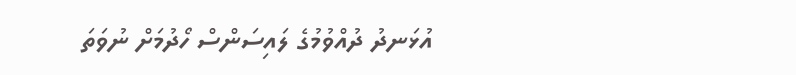އުޅަނދު ދުއްވުމުގެ ލައިސަންސް ހޯދުމަށް ނުވަތަ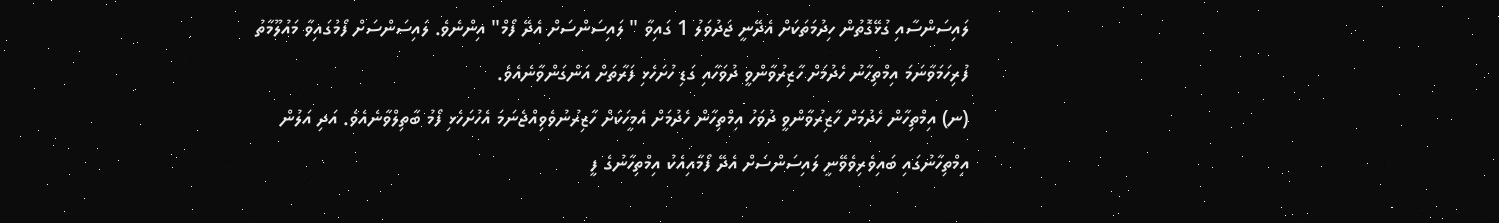ލައިސަންސާއި ގުޅޭގޮތުން ހިދުމަތަކަށް އެދޭނީ ޖަދުވަލު 1 ގައިވާ " ލައިސަންސަށް އެދޭ ފޯމް" އިންނެވެ. ލައިސަންސަށް ފޯމުގައިވާ މައުލޫމާތު ފުރިހަމަވާނަމަ އިމްތިހާނު ހެދުމަށް ހާޒިރުވާންވީ ދުވަހާއި ގަޑި ހުށަހެޅި ފަރާތަށް އަންގަންވާނެއެވެ.
(ނ) އިމްތިހާން ހެދުމަށް ހާޒިރުވާންވީ ދުވަހު އިމްތިހާން ހެދުމަށް އެމީހަކަށް ހާޒިރުނުވެވިއްޖެނަމަ އެހުށަހެޅި ފޯމު ބާތިލްވާނެއެވެ. އަދި އަލުން އިމްތިހާނުގައި ބައިވެރިވެވޭނީ ލައިސަންސަށް އެދޭ ފޯމާއިއެކު އިމްތިހާނުގެ ފީ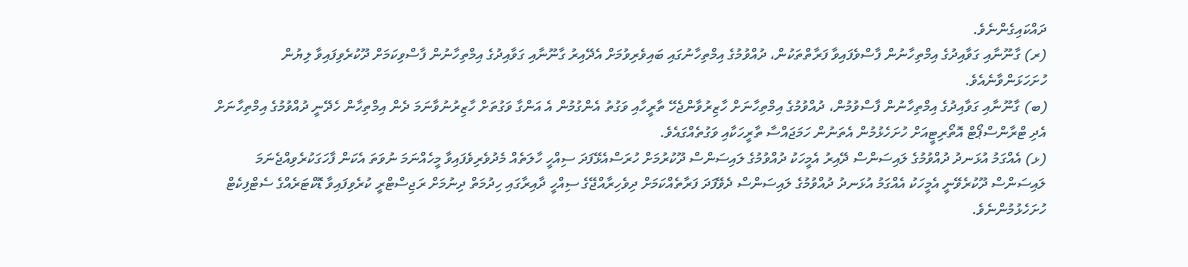ދައްކައިގެންނެވެ.
(ރ) ގާނޫނާއި ގަވާއިދުގެ އިމްތިހާނުން ފާސްވެފައިވާ ފަރާތްތަކުން، ދުއްވުމުގެ އިމްތިހާނުގައި ބައިވެރިވުމަށް އެދޭއިރު ގާނޫނާއި ގަވާއިދުގެ އިމްތިހާނުން ފާސްވިކަމަށް ދޫކުރެވިފައިވާ ލިޔުން ހުށަހަޅަންވާނެއެވެ.
(ބ) ގާނޫނާއި ގަވާއިދުގެ އިމްތިހާނުން ފާސްވުމުން، ދުއްވުމުގެ އިމްތިހާނަށް ހާޒިރުވާންޖެހޭ ތާރީހާއި ވަގުތު އެންގުމުން އެ އަންގާ ވަގުތަށް ހާޒިރުނުވާނަމަ ދެން އިމްތިހާން ހެދޭނީ ދުއްވުމުގެ އިމްތިހާނަށް އެދި ޓްރާންސްޕޯޓް އޮތޯރިޓީއަށް ހުށަހެޅުމުން އެތަނުން ހަމަޖައްސާ ތާރީހަކާއި ވަގުތެއްގައެވެ.
(ޅ) އެއްގަމު އުޅަނދު ދުއްވުމުގެ ލައިސަންސް ދޭއިރު އެމީހަކު ދުއްވުމުގެ ލައިސަންސް ދޫކުރުމަށް ހުރަސްއެޅޭފަދަ ސިއްހީ ހާލަތެއް މެދުވެރިވެފައިވާ މީހެއްނަމަ ނުވަތަ އެކަން ފާހަގަކުރެވިއްޖެނަމަ ލައިސަންސް ދޫކުރެވޭނީ އެމީހަކު އެއްގަމު އުޅަނދު ދުއްވުމުގެ ލައިސަންސް ދެވޭފަދަ ފަރާތެއްކަމަށް ދިވެހިރާއްޖޭގެ ސިއްހީ ދާއިރާގައި ހިދުމަތް ދިނުމަށް ރަޖިސްޓްރީ ކުރެވިފައިވާ ޑޮކްޓަރެއްގެ ސެޓްފިކެޓް ހުށަހެޅުމުންނެވެ.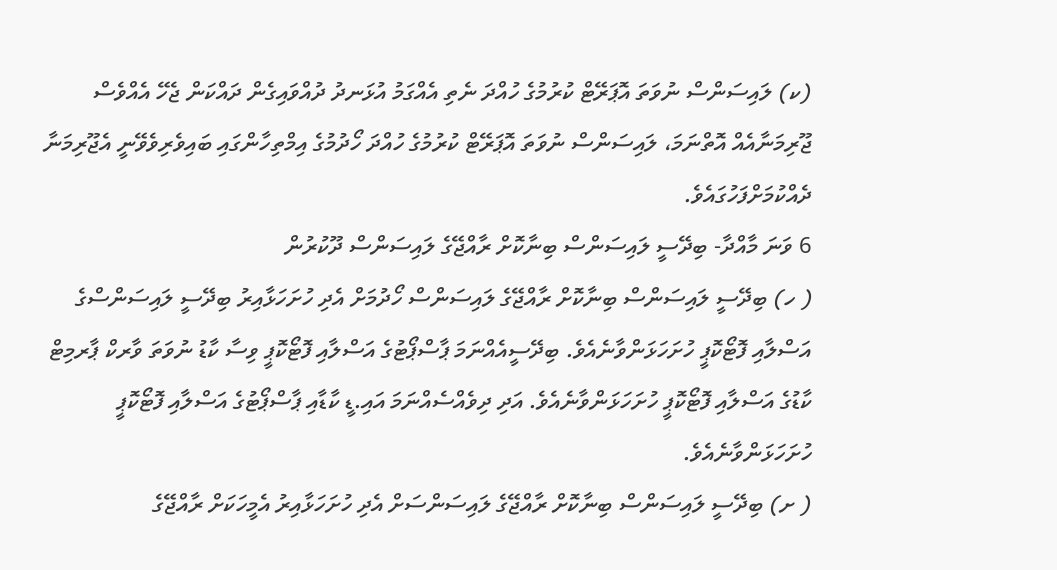(ކ) ލައިސަންސް ނުވަތަ އޮޕަރޭޓް ކުރުމުގެ ހުއްދަ ނެތި އެއްގަމު އުޅަނދު ދުއްވައިގެން ދައްކަން ޖެހޭ އެއްވެސް ޖޫރިމަނާއެއް އޮތްނަމަ، ލައިސަންސް ނުވަތަ އޮޕަރޭޓް ކުރުމުގެ ހުއްދަ ހޯދުމުގެ އިމްތިހާންގައި ބައިވެރިވެވޭނީ އެޖޫރިމަނާ ދެއްކުމަށްފަހުގައެވެ.
6 ވަނަ މާއްދާ- ބިދޭސީ ލައިސަންސް ބިނާކޮށް ރާއްޖޭގެ ލައިސަންސް ދޫކުރުން
( ހ) ބިދޭސީ ލައިސަންސް ބިނާކޮށް ރާއްޖޭގެ ލައިސަންސް ހޯދުމަށް އެދި ހުށަހަޅާއިރު ބިދޭސީ ލައިސަންސްގެ އަސްލާއި ފޮޓޯކޮޕީ ހުށަހަޅަންވާނެއެވެ. ބިދޭސީއެއްނަމަ ޕާސްޕޯޓުގެ އަސްލާއި ފޮޓޯކޮޕީ ވިސާ ކާޑު ނުވަތަ ވާރކް ޕާރމިޓް ކާޑުގެ އަސްލާއި ފޮޓޯކޮޕީ ހުށަހަޅަންވާނެއެވެ. އަދި ދިވެއްސެއްނަމަ އައި.ޑީ ކާޑާއި ޕާސްޕޯޓުގެ އަސްލާއި ފޮޓޯކޮޕީ ހުށަހަޅަންވާނެއެވެ.
( ށ) ބިދޭސީ ލައިސަންސް ބިނާކޮށް ރާއްޖޭގެ ލައިސަންސަށް އެދި ހުށަހަޅާއިރު އެމީހަކަށް ރާއްޖޭގެ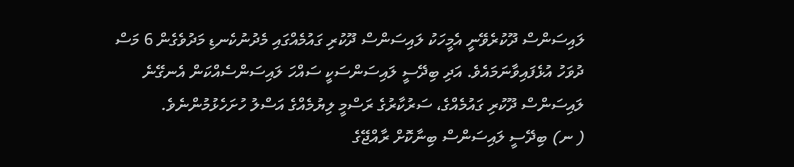ލައިސަންސް ދޫކުރެވޭނީ އެމީހަކު ލައިސަންސް ދޫކުރި ގައުމެއްގައި މެދުނުކެނޑި މަދުވެގެން 6 މަސް ދުވަހު އުޅެފައިވާނަމައެވެ. އަދި ބިދޭސީ ލައިސަންސަކީ ސައްހަ ލައިސަންސެއްކަން އެނގޭނެ ލައިސަންސް ދޫކުރި ގައުމެއްގެ، ސަރުކާރުގެ ރަސްމީ ލިޔުމެއްގެ އަސްލު ހުށަހެޅުމުންނެވެ.
( ނ) ބިދޭސީ ލައިސަންސް ބިނާކޮށް ރާއްޖޭގެ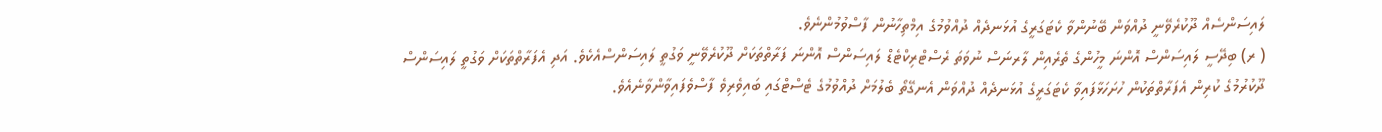ލައިސަންސެއް ދޫކުރެވޭނީ ދުއްވަން ބޭނުންވާ ކެޓަގަރީގެ އުޅަނދެއް ދުއްވުމުގެ އިމްތިހާނުން ފާސްވުމުންނެވެ.
( ރ) ބިދޭސީ ލައިސަންސް އޮންނަ މީހުންގެ ތެރެއިން ލާރނަސް ނުވަތަ ރެސްޓްރިކްޓެޑް ލައިސަންސް އޮންނަ ފަރާތްތަކަށް ދޫކުރެވޭނީ ވަގުތީ ލައިސަންސްއެކެވެ. އަދި އެފަރާތްތަކަށް ވަގުތީ ލައިސަންސް ދޫކުރުމުގެ ކުރިން އެފަރާތްތަކުން ހުށަހަޅާފައިވާ ކެޓަގަރީގެ އުޅަނދެއް ދުއްވަން އެނގޭތޯ ބެލުމަށް ދުއްވުމުގެ ޓެސްޓްގައި ބައިވެރިވެ ފާސްވެފައިވާންވާނެއެވެ.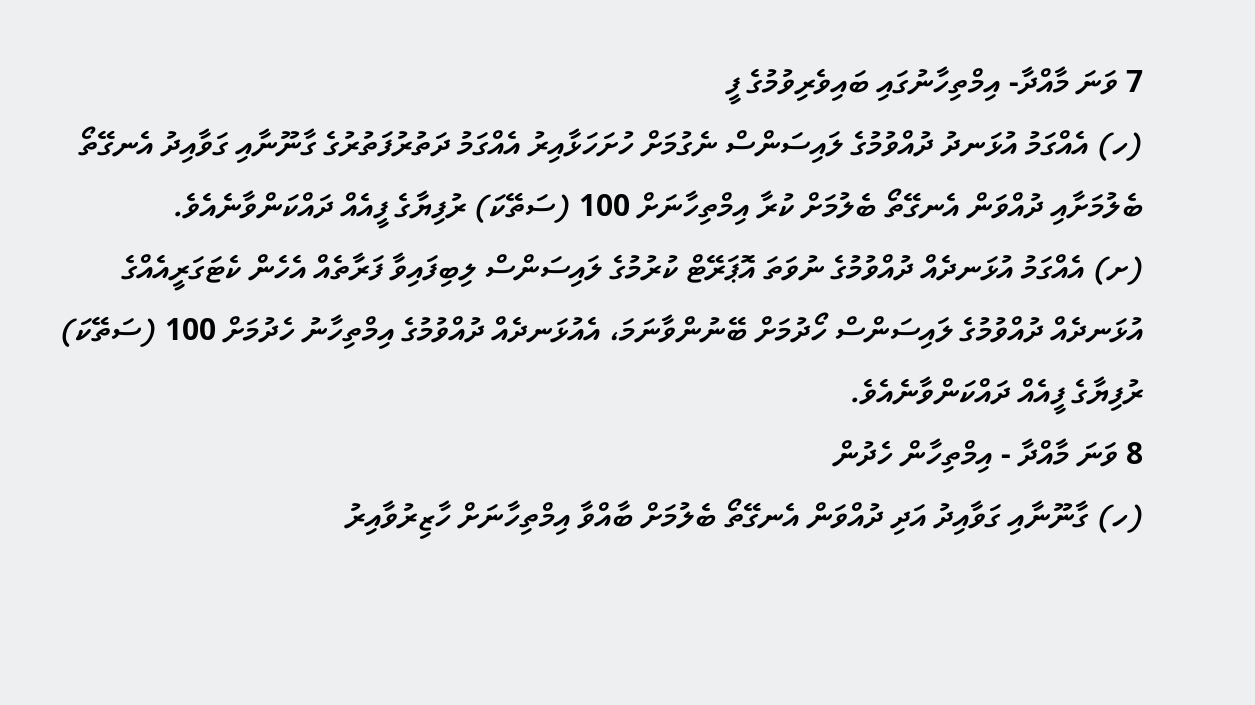7 ވަނަ މާއްދާ- އިމްތިހާނުގައި ބައިވެރިވުމުގެ ފީ
(ހ) އެއްގަމު އުޅަނދު ދުއްވުމުގެ ލައިސަންސް ނެގުމަށް ހުށަހަޅާއިރު އެއްގަމު ދަތުރުފަތުރުގެ ގާނޫނާއި ގަވާއިދު އެނގޭތޯ ބެލުމަށާއި ދުއްވަން އެނގޭތޯ ބެލުމަށް ކުރާ އިމްތިހާނަށް 100 (ސަތޭކަ) ރުފިޔާގެ ފީއެއް ދައްކަންވާނެއެވެ.
(ށ) އެއްގަމު އުޅަނދެއް ދުއްވުމުގެ ނުވަތަ އޮޕަރޭޓް ކުރުމުގެ ލައިސަންސް ލިބިފައިވާ ފަރާތެއް އެހެން ކެޓަގަރީއެއްގެ އުޅަނދެއް ދުއްވުމުގެ ލައިސަންސް ހޯދުމަށް ބޭނުންވާނަމަ، އެއުޅަނދެއް ދުއްވުމުގެ އިމްތިހާނު ހެދުމަށް 100 (ސަތޭކަ) ރުފިޔާގެ ފީއެއް ދައްކަންވާނެއެވެ.
8 ވަނަ މާއްދާ - އިމްތިހާން ހެދުން
(ހ) ގާނޫނާއި ގަވާއިދު އަދި ދުއްވަން އެނގޭތޯ ބެލުމަށް ބާއްވާ އިމްތިހާނަށް ހާޒިރުވާއިރު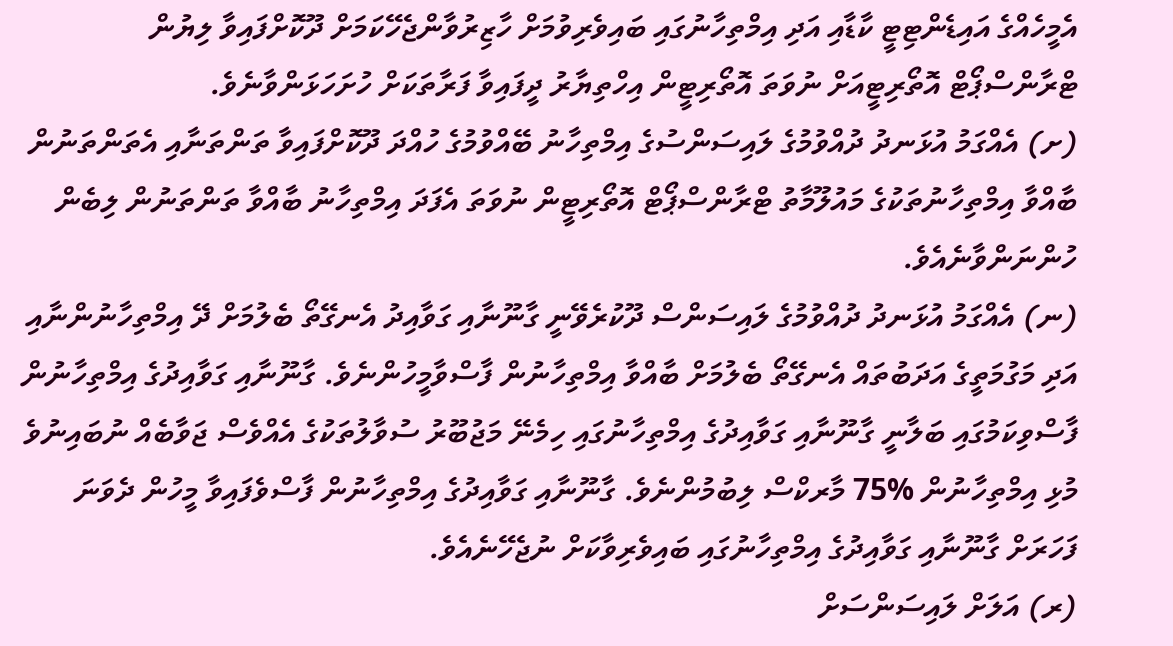އެމީހެއްގެ އައިޑެންޓިޓީ ކާޑާއި އަދި އިމްތިހާނުގައި ބައިވެރިވުމަށް ހާޒިރުވާންޖެހޭކަމަށް ދޫކޮށްފައިވާ ލިޔުން ޓްރާންސްޕޯޓް އޮތޯރިޓީއަށް ނުވަތަ އޮތޯރިޓީން އިހްތިޔާރު ދީފައިވާ ފަރާތަކަށް ހުށަހަޅަންވާނެވެ.
(ށ) އެއްގަމު އުޅަނދު ދުއްވުމުގެ ލައިސަންސުގެ އިމްތިހާނު ބޭއްވުމުގެ ހުއްދަ ދޫކޮށްފައިވާ ތަންތަނާއި އެތަންތަނުން ބާއްވާ އިމްތިހާނުތަކުގެ މައުލޫމާތު ޓްރާންސްޕޯޓް އޮތޯރިޓީން ނުވަތަ އެފަދަ އިމްތިހާނު ބާއްވާ ތަންތަނުން ލިބެން ހުންނަންވާނެއެވެ.
(ނ) އެއްގަމު އުޅަނދު ދުއްވުމުގެ ލައިސަންސް ދޫކުރެވޭނީ ގާނޫނާއި ގަވާއިދު އެނގޭތޯ ބެލުމަށް ދޭ އިމްތިހާނުންނާއި އަދި މަގުމަތީގެ އަދަބުތައް އެނގޭތޯ ބެލުމަށް ބާއްވާ އިމްތިހާނުން ފާސްވާމީހުންނެވެ. ގާނޫނާއި ގަވާއިދުގެ އިމްތިހާނުން ފާސްވިކަމުގައި ބަލާނީ ގާނޫނާއި ގަވާއިދުގެ އިމްތިހާނުގައި ހިމެނޭ މަޖުބޫރު ސުވާލުތަކުގެ އެއްވެސް ޖަވާބެއް ނުބައިނުވެ މުޅި އިމްތިހާނުން %75 މާރކްސް ލިބުމުންނެވެ. ގާނޫނާއި ގަވާއިދުގެ އިމްތިހާނުން ފާސްވެފައިވާ މީހުން ދެވަނަ ފަހަރަށް ގާނޫނާއި ގަވާއިދުގެ އިމްތިހާނުގައި ބައިވެރިވާކަށް ނުޖެހޭނެއެވެ.
(ރ) އަލަށް ލައިސަންސަށް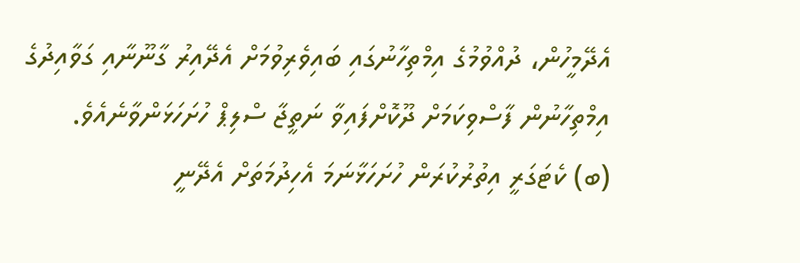އެދޭމީހުން، ދުއްވުމުގެ އިމްތިހާނުގައި ބައިވެރިވުމަށް އެދޭއިރު ގާނޫނާއި ގަވާއިދުގެ އިމްތިހާނުން ފާސްވިކަމަށް ދޫކޮށްފައިވާ ނަތީޖާ ސްލިޕް ހުށަހަޅަންވާނެއެވެ.
(ބ) ކެޓަގަރީ އިތުރުކުރަން ހުށަހަޅާނަމަ އެހިދުމަތަށް އެދޭނީ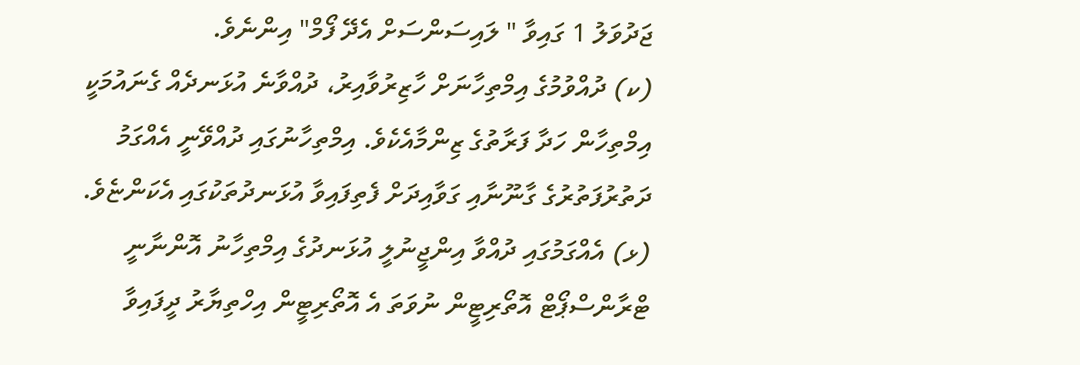ޖަދުވަލު 1 ގައިވާ " ލައިސަންސަށް އެދޭ ފޯމް" އިންނެވެ.
(ކ) ދުއްވުމުގެ އިމްތިހާނަށް ހާޒިރުވާއިރު، ދުއްވާނެ އުޅަނދެއް ގެނައުމަކީ އިމްތިހާން ހަދާ ފަރާތުގެ ޒިންމާއެކެވެ. އިމްތިހާނުގައި ދުއްވޭނީ އެއްގަމު ދަތުރުފަތުރުގެ ގާނޫނާއި ގަވާއިދަށް ފެތިފައިވާ އުޅަނދުތަކުގައި އެކަންޏެވެ.
(ޅ) އެއްގަމުގައި ދުއްވާ އިންޖީނުލީ އުޅަނދުގެ އިމްތިހާނު އޮންނާނީ ޓްރާންސްޕޯޓް އޮތޯރިޓީން ނުވަތަ އެ އޮތޯރިޓީން އިހްތިޔާރު ދީފައިވާ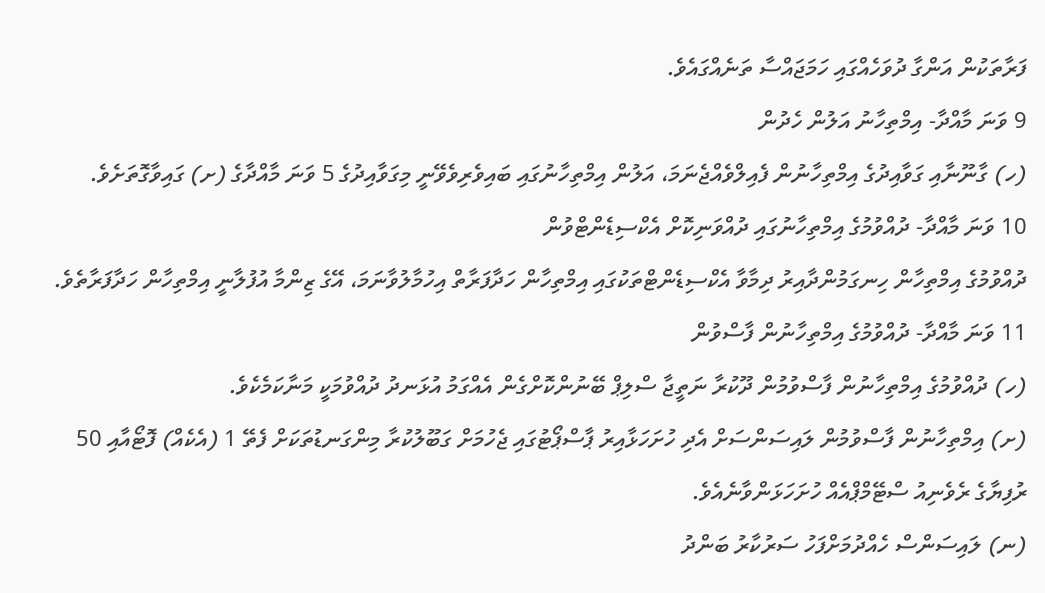ފަރާތަކުން އަންގާ ދުވަހެއްގައި ހަމަޖައްސާ ތަނެއްގައެވެ.
9 ވަނަ މާއްދާ- އިމްތިހާނު އަލުން ހެދުން
(ހ) ގާނޫނާއި ގަވާއިދުގެ އިމްތިހާނުން ފެއިލްވެއްޖެނަމަ، އަލުން އިމްތިހާނުގައި ބައިވެރިވެވޭނީ މިގަވާއިދުގެ 5 ވަނަ މާއްދާގެ (ށ) ގައިވާގޮތަށެވެ.
10 ވަނަ މާއްދާ- ދުއްވުމުގެ އިމްތިހާނުގައި ދުއްވަނިކޮށް އެކްސިޑެންޓްވުން
ދުއްވުމުގެ އިމްތިހާން ހިނގަމުންދާއިރު ދިމާވާ އެކްސިޑެންޓްތަކުގައި އިމްތިހާން ހަދާފަރާތް އިހުމާލުވާނަމަ، އޭގެ ޒިންމާ އުފުލާނީ އިމްތިހާން ހަދާފަރާތެވެ.
11 ވަނަ މާއްދާ- ދުއްވުމުގެ އިމްތިހާނުން ފާސްވުން
(ހ) ދުއްވުމުގެ އިމްތިހާނުން ފާސްވުމުން ދޫކުރާ ނަތީޖާ ސްލިޕް ބޭނުންކޮށްގެން އެއްގަމު އުޅަނދު ދުއްވުމަކީ މަނާކަމެކެވެ.
(ށ) އިމްތިހާނުން ފާސްވުމުން ލައިސަންސަށް އެދި ހުށަހަޅާއިރު ޕާސްޕޯޓުގައި ޖެހުމަށް ގަބޫލުކުރާ މިންގަނޑުތަކަށް ފެތޭ 1 (އެކެއް) ފޮޓޯއާއި 50 ރުފިޔާގެ ރެވެނިއު ސްޓޭމްޕްއެއް ހުށަހަޅަންވާނެއެވެ.
(ނ) ލައިސަންސް ހެއްދުމަށްފަހު ސަރުކާރު ބަންދު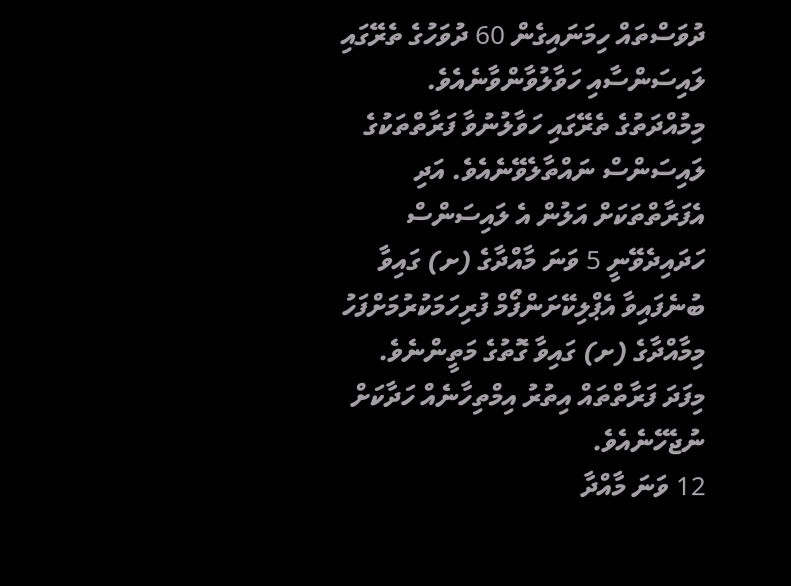ދުވަސްތައް ހިމަނައިގެން 60 ދުވަހުގެ ތެރޭގައި ލައިސަންސާއި ހަވާލުވާންވާނެއެވެ. މިމުއްދަތުގެ ތެރޭގައި ހަވާލުނުވާ ފަރާތްތަކުގެ ލައިސަންސް ނައްތާލެވޭނެއެވެ. އަދި އެފަރާތްތަކަށް އަލުން އެ ލައިސަންސް ހަދައިދެވޭނީ 5 ވަނަ މާއްދާގެ (ށ) ގައިވާ ބުނެފައިވާ އެޕްލިކޭށަންފޯމް ފުރިހަމަކުރުމަށްފަހު މިމާއްދާގެ (ށ) ގައިވާ ގޮތުގެ މަތީންނެވެ. މިފަދަ ފަރާތްތައް އިތުރު އިމްތިހާނެއް ހަދާކަށް ނުޖެހޭނެއެވެ.
12 ވަނަ މާއްދާ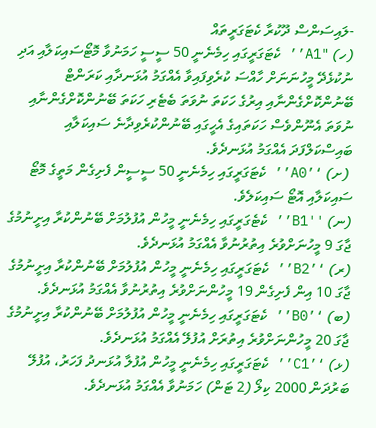-ލައިސަންސް ދޫކުރާ ކެޓަގަރީތައް
(ހ) "A1’’ ކެޓަގަރީގައި ހިމެނެނީ 50 ސީސީ ހަމަނުވާ މޮޓޯސައިކަލާއި އަދި ނުކުޅެދޭ މީހުނަނަށް ހާއްސަ ކުރެވިފައިވާ އެއްގަމު އުޅަނދާއި ކަރަންޓް ބޭނުންކޮށްގެންނާއި އިރުގެ ހަކަތަ ނުވަތަ ބެޓެރި ހަކަތަ ބޭނުންކޮށްގެންނާއި ނުވަތަ އެނޫންވެސް ހަކަތައިގެ އެހީގައި ބޭނުންކުރެވިދާނެ ސައިކަލާއި ބައިސްކަލްފަދަ އެއްގަމު އުޅަނދެވެ.
 (ށ) ‘’A0’’ ކެޓަގަރީގައި ހިމެނެނީ 50 ސީސީން ފެށިގެން މަތީގެ މޮޓޯ ސައިކަލާއި އޮޓޯ ސައިކަލެވެ.
(ނ) ''B1’’ ކެޓެގަރީގައި ހިމެނެނީ މީހުން އުފުލުމަށް ބޭނުންކުރާ އިށީނުމުގެ ޖާގަ 9 މީހުނަށްވުރެ އިތުރުނުވާ އެއްގަމު އުޅަނދެވެ.
(ރ) ‘’B2’’ ކެޓަގަރީގައި ހިމެނެނީ މީހުން އުފުލުމަށް ބޭނުންކުރާ އިށީނުމުގެ ޖާގަ 10 އިން ފެށިގެން 19 މީހުންނަށްވުރެ އިތުރުނުވާ އެއްގަމު އުޅަނދެވެ.
(ބ) ‘’B0’’ ކެޓަގަރީގައި ހިމެނެނީ މީހުން އުފުލުމަށް ބޭނުންކުރާ އިށީނުމުގެ ޖާގަ 20 މީހުންނަށްވުރެ އިތުރަށް އުފުލޭ އެއްގަމު އުޅަނދެވެ.
(ޅ) ‘’C1’’ ކެޓަގަރީގައި ހިމެނެނީ މީހުން އުފުލާ އުޅަނދު ފަހަރު، އުފުލޭ ބަރުދަން 2000 ކިލޯ (2 ޓަން) ހަމަނުވާ އެއްގަމު އުޅަނދެވެ.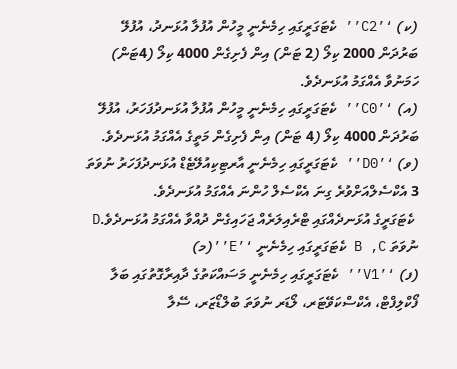(ކ) ‘’C2’’ ކެޓަގަރީގައި ހިމެނެނީ މީހުން އުފުލާ އުޅަނދު، އުފުލޭ ބަރުދަން 2000 ކިލޯ (2 ޓަން) އިން ފެށިގެން 4000 ކިލޯ (4ޓަން) ހަމަނުވާ އެއްގަމު އުޅަނދެވެ.
(އ) ‘’C0’’ ކެޓަގަރީގައި ހިމެނެނީ މީހުން އުފުލާ އުޅަނދުފަހަރު، އުފުލޭ ބަރުދަން 4000 ކިލޯ (4 ޓަން) އިން ފެށިގެން މަތީގެ އެއްގަމު އުޅަނދެވެ.
(ވ) ‘’D0’’ ކެޓަގަރީގައި ހިމެނެނީ އާރޓިކިއުލޭޓެޑް އުޅަނދުފަހަރު ނުވަތަ 3 އެކްސެލްއަށްވުރެ ގިނަ އެކްސެލް ހުންނަ އެއްގަމު އުޅަނދެވެ.
 ކެޓަގަރީގެ އުޅަނދެއްގައި ޓްރެއިލަރެއް ޖަހައިގެން ދުއްވާ އެއްގަމު އުޅަނދެވެ.D ނުވަތަ B ,C ކެޓަގަރީގައި ހިމެނެނީ ‘’E’’(މ)
(ފ) ‘’V1’’ ކެޓަގަރީގައި ހިމެނެނީ މަސައްކަތުގެ ދާއިރާގޮތުގައި ބަލާ ފޯކްލިފްޓް، އެކްސްކަވޭޓަރ، ލޯޑަރ ނުވަތަ ބުލްޑޯޒަރ، ސޭލާ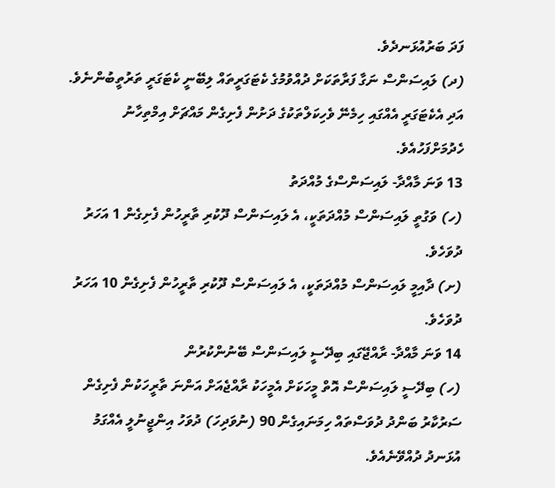ފަދަ ބަރުއުޅަނދެވެ.
(ދ) ލައިސަންސް ނަގާ ފަރާތަކަށް ދުއްވުމުގެ ކެޓަގަރީތައް ލިބޭނީ ކެޓަގަރީ ތަރުތީބުންނެވެ. އަދި އެކެޓަގަރީ އެއްގައި ހިމެނޭ ވެހިކަލްތަކުގެ ދަށުން ފެށިގެން މައްޗަށް އިމްތިހާނު ހެދުމަށްފަހުއެވެ.
13 ވަނަ މާއްދާ- ލައިސަންސްގެ މުއްދަތު
(ހ) ވަގުތީ ލައިސަންސް މުއްދަތަކީ، އެ ލައިސަންސް ދޫކުރި ތާރީހުން ފެށިގެން 1 އަހަރު ދުވަހެވެ.
(ށ) ދާއިމީ ލައިސަންސް މުއްދަތަކީ، އެ ލައިސަންސް ދޫކުރި ތާރީހުން ފެށިގެން 10 އަހަރު ދުވަހެވެ.
14 ވަނަ މާއްދާ- ރާއްޖޭގައި ބިދޭސީ ލައިސަންސް ބޭނުންކުރުން
(ހ) ބިދޭސީ ލައިސަންސް އޮތް މީހަކަށް އެމީހަކު ރާއްޖެއަށް އަންނަ ތާރީހަކުން ފެށިގެން ސަރުކާރު ބަންދު ދުވަސްތައް ހިމަނައިގެން 90 (ނުވަދިހަ) ދުވަހު އިންޖީނުލީ އެއްގަމު އުޅަނދު ދުއްވޭނެއެވެ.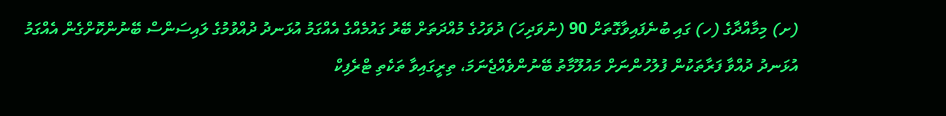(ށ) މިމާއްދާގެ (ހ) ގައި ބުނެފައިވާގޮތަށް 90 (ނުވަދިހަ) ދުވަހުގެ މުއްދަތަށް ބޭރު ގައުމެއްގެ އެއްގަމު އުޅަނދު ދުއްވުމުގެ ލައިސަންސް ބޭނުންކޮށްގެން އެއްގަމު އުޅަނދު ދުއްވާ ފަރާތަކުން ފުލުހުންނަށް މައުލޫމާތު ބޭނުންވެއްޖެނަމަ، ތިރީގައިވާ ތަކެތި ޓްރެފިކް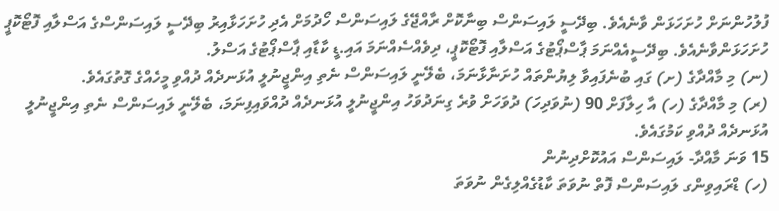ފުލުހުންނަށް ހުށަހަޅަން ވާނެއެވެ. ބިދޭސީ ލައިސަންސް ބިނާކޮށް ރާއްޖޭގެ ލައިސަންސް ހޯދުމަށް އެދި ހުށަހަޅާއިރު ބިދޭސީ ލައިސަންސްގެ އަސްލާއި ފޮޓޯކޮޕީ ހުށަހަޅަންވާނެއެވެ. ބިދޭސީއެއްނަމަ ޕާސްޕޯޓުގެ އަސްލާއި ފޮޓޯކޮޕީ، ދިވެއްސެއްނަމަ އައި.ޑީ ކާޑާއި ޕާސްޕޯޓުގެ އަސްލު.
(ނ) މި މާއްދާގެ (ށ) ގައި ބުނެފައިވާ ލިޔުންތައް ހުށަނާޅާނަމަ، ބެލޭނީ ލައިސަންސް ނެތި އިންޖީނުލީ އުޅަނދެއް ދުއްވި މީހެއްގެ ގޮތުގައެވެ.
(ރ) މި މާއްދާގެ (ހ) އާ ހިލާފަށް 90 (ނުވަދިހަ) ދުވަހަށް ވުރެ ގިނަދުވަހު އިންޖީނުލީ އުޅަނދެއް ދުއްވައިފިނަމަ، ބެލޭނީ ލައިސަންސް ނެތި އިންޖީނުލީ އުޅަނދެއް ދުއްވި ކަމުގައެވެ.
15 ވަނަ މާއްދާ- ލައިސަންސް އައުކޮށްދިނުން
(ހ) ޑްރައިވިންގ ލައިސަންސް ފޮތް ނުވަތަ ކާޑުގެއްލިގެން ނުވަތަ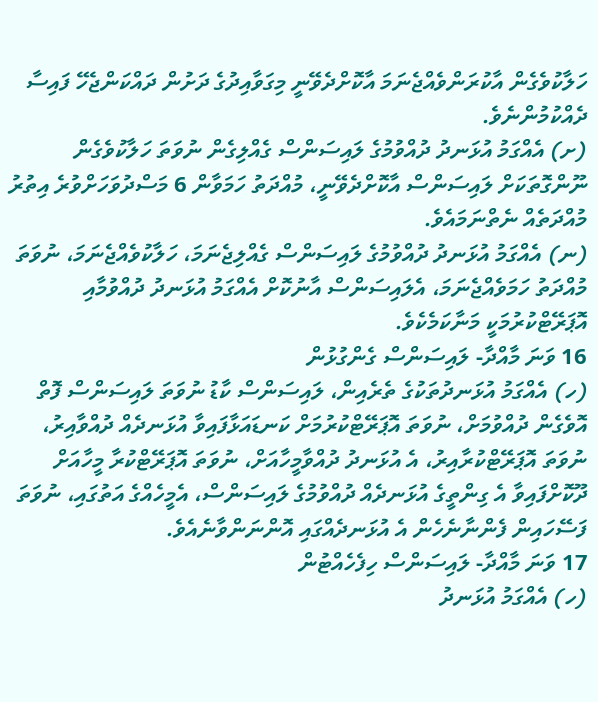ހަލާކުވެގެން އާކުރަންވެއްޖެނަމަ އާކޮށްދެވޭނީ މިގަވާއިދުގެ ދަށުން ދައްކަންޖެހޭ ފައިސާ ދެއްކުމުންނެވެ.
(ށ) އެއްގަމު އުޅަނދު ދުއްވުމުގެ ލައިސަންސް ގެއްލިގެން ނުވަތަ ހަލާކުވެގެން ނޫންގޮތަކަށް ލައިސަންސް އާކޮށްދެވޭނީ، މުއްދަތު ހަމަވާން 6 މަސްދުވަހަށްވުރެ އިތުރު މުއްދަތެއް ނެތްނަމައެވެ.
(ނ) އެއްގަމު އުޅަނދު ދުއްވުމުގެ ލައިސަންސް ގެއްލިޖެނަމަ، ހަލާކުވެއްޖެނަމަ، ނުވަތަ މުއްދަތު ހަމަވެއްޖެނަމަ، އެލައިސަންސް އާނުކޮށް އެއްގަމު އުޅަނދު ދުއްވުމާއި އޮޕަރޭޓްކުރުމަކީ މަނާކަމެކެވެ.
16 ވަނަ މާއްދާ- ލައިސަންސް ގެންގުޅުން
(ހ) އެއްގަމު އުޅަނދުތަކުގެ ތެރެއިން، ލައިސަންސް ކާޑު ނުވަތަ ލައިސަންސް ފޮތް އޮވެގެން ދުއްވުމަށް، ނުވަތަ އޮޕަރޭޓްކުރުމަށް ކަނޑައަޅާފައިވާ އުޅަނދެއް ދުއްވާއިރު، ނުވަތަ އޮޕަރޭޓްކުރާއިރު، އެ އުޅަނދު ދުއްވާމީހާއަށް، ނުވަތަ އޮޕަރޭޓްކުރާ މީހާއަށް ދޫކޮށްފައިވާ އެ ގިންތީގެ އުޅަނދެއް ދުއްވުމުގެ ލައިސަންސް، އެމީހެއްގެ އަތުގައި، ނުވަތަ ފަސޭހައިން ފެންނާނެހެން އެ އުޅަނދެއްގައި އޮންނަންވާނެއެވެ.
17 ވަނަ މާއްދާ- ލައިސަންސް ހިފެހެއްޓުން
(ހ) އެއްގަމު އުޅަނދު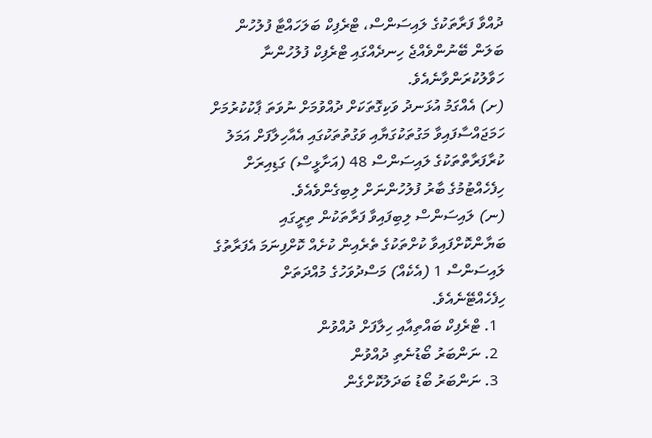ދުއްވާ ފަރާތަކުގެ ލައިސަންސް، ޓްރެފިކް ބަލަހައްޓާ ފުލުހުން ބަލަން ބޭނުންވެއްޖެ ހިނދެއްގައި ޓްރެފިކް ފުލުހުންނާ ހަވާލުކުރަންވާނެއެވެ.
(ށ) އެއްގަމު އުޅަނދު ވަކިގޮތަކަށް ދުއްވުމަށް ނުވަތަ ޕާކުކުރުމަށް ހަމަޖައްސާފައިވާ މަގުތަކުގަޔާއި ވަގުތުތަކުގައި އެއާހިލާފަށް އަމަލު ކުރާފަރާތްތަކުގެ ލައިސަންސް 48 (އަށާޅީސް) ގަޑިއިރަށް ހިފެހެއްޓުމުގެ ބާރު ފުލުހުންނަށް ލިބިގެންވެއެވެ.
(ނ) ލައިސަންސް ލިބިފައިވާ ފަރާތަކުން ތިރީގައި ބަޔާންކޮށްފައިވާ ކުށްތަކުގެ ތެރެއިން ކުށެއް ކޮށްފިނަމަ އެފަރާތުގެ ލައިސަންސް 1 (އެކެއް) މަސްދުވަހުގެ މުއްދަތަށް ހިފެހެއްޓޭނެއެވެ.
  1. ޓްރެފިކް ބައްތިއާއި ހިލާފަށް ދުއްވުން
  2. ނަންބަރު ބޯޑުނެތި ދުއްވުން
  3. ނަންބަރު ބޯޑު ބަދަލުކޮށްގެން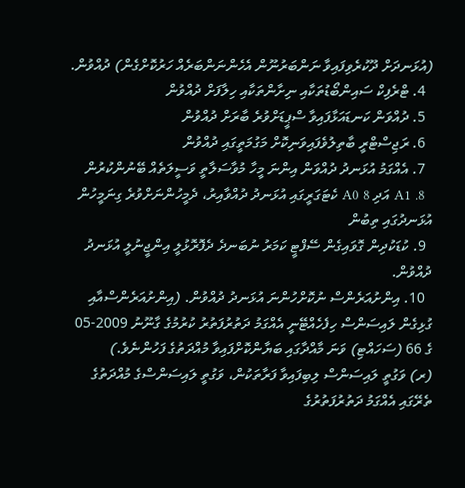(އުޅަނދަށް ދޫކުރެވިފައިވާ ނަންބަރުނޫން އެހެންނަންބަރެއް ހަރުކޮށްގެން) ދުއްވުން.
  4. ޓްރެފިކް ސައިންބޯޑުތަކާއި ނިށާންތަކާއި ހިލާފަށް ދުއްވުން
  5. ދުއްވަން ކަނޑައަޅާފައިވާ ސްޕީޑަށްވުރެ ބާރަށް ދުއްވުން
  6. ރަޖިސްޓްރީ ބާތިލުވެފައިވަނިކޮށް މަގުމަތީގައި ދުއްވުން
  7. އެއްގަމު އުޅަނދު ދުއްވަން އިންނަ މީހާ މުވާސަލާތީ ވަސީލަތެއް ބޭނުންކުރުން
  8. A1 އަދި A0 8 ކެޓަގަރީގައި އުޅަނދު ދުއްވާއިރު، ދެމީހުންނަށްވުރެ ގިނަމީހުން އުޅަނދުގައި ތިބުން
  9. ކުޑަކުދިން ގޮވައިގެން ސޭފްޓީ ކަމަރު ނުބަނދެ ދެފޮރޮޅުލީ އިންޖީނުލީ އުޅަނދު ދުއްވުން.
  10. އިންށުއަރެންސް ނުކޮށްހުންނަ އުޅަނދު ދުއްވުން. (އިންށުއަރެންސްއާއި ގުޅިގެން ލައިސަންސް ހިފެހެއްޓޭނީ އެއްގަމު ދަތުރުފަތުރު ކުރުމުގެ ގާނޫނު 2009-05 ގެ 66 (ސަހައްޓި) ވަނަ މާއްދާގައި ބަޔާންކޮށްފައިވާ މުއްދަތުގެ ފަހުންނެވެ.)
(ރ) ވަގުތީ ލައިސަންސް ލިބިފައިވާ ފަރާތަކުން، ވަގުތީ ލައިސަންސްގެ މުއްދަތުގެ ތެރޭގައި އެއްގަމު ދަތުރުފަތުރުގެ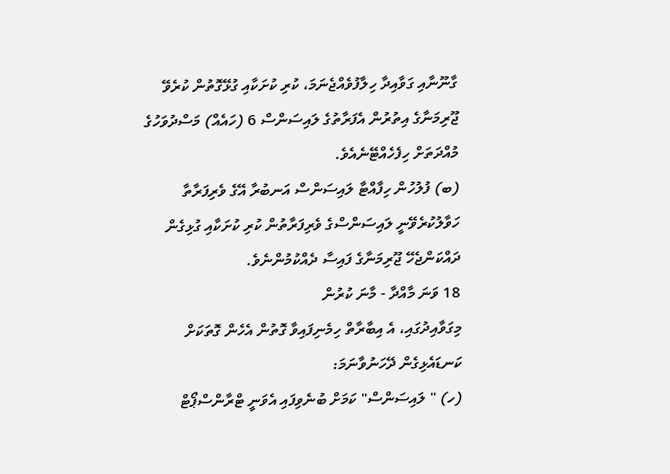ގާނޫނާއި ގަވާއިދާ ހިލާފުވެއްޖެނަމަ، ކުރި ކުށަކާއި ގުޅޭގޮތުން ކުރެވޭ ޖޫރިމަނާގެ އިތުރުން އެފަރާތުގެ ލައިސަންސް 6 (ހައެއް) މަސްދުވަހުގެ މުއްދަތަށް ހިފެހެއްޓޭނެއެވެ.
(ބ) ފުލުހުން ހިފާއްޓާ ލައިސަންސް އަނބުރާ އޭގެ ވެރިފަރާތާ ހަވާލުކުރެވޭނީ ލައިސަންސްގެ ވެރިފަރާތުން ކުރި ކުށަކާއި ގުޅިގެން ދައްކަންޖެހޭ ޖޫރިމަނާގެ ފައިސާ ދެއްކުމުންނެވެ.
18 ވަނަ މާއްދާ - މާނަ ކުރުން
މިގަވާއިދުގައި، އެ އިބާރާތް ހިމެނިފައިވާ ގޮތުން އެހެން ގޮތަކަށް ކަނޑައެޅިގެން ދޭހަނުވާނަމަ:
(ހ) " ލައިސަންސް" ކަމަށް ބުނެވިފައި އެވަނީ ޓްރާންސްޕޯޓް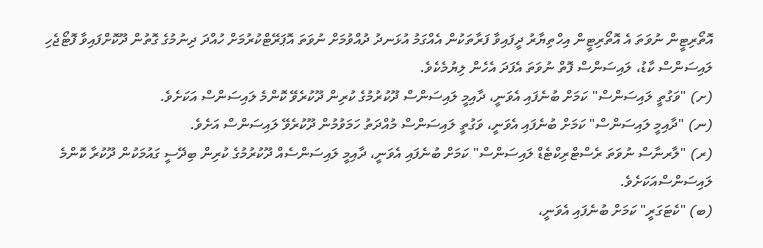އޮތޯރިޓީން ނުވަތަ އެ އޮތޯރިޓީން އިހްތިޔާރު ދީފައިވާ ފަރާތަކުން އެއްގަމު އުޅަނދު ދުއްވުމަށް ނުވަތަ އޮޕަރޭޓްކުރުމަށް ހުއްދަ ދިނުމުގެ ގޮތުން ދޫކޮށްފައިވާ ފޮޓޯޖެހި ލައިސަންސް ކާޑު، ލައިސަންސް ފޮތް ނުވަތަ އެފަދަ އެހެން ލިޔުމެކެވެ.
(ށ) "ވަގުތީ ލައިސަންސް" ކަމަށް ބުނެފައި އެވަނީ، ދާއިމީ ލައިސަންސް ދޫކުރުމުގެ ކުރިން ދޫކުރެވޭ ކޮންމެ ލައިސަންސް އަކަށެވެ.
(ނ) "ދާއިމީ ލައިސަންސް" ކަމަށް ބުނެފައި އެވަނީ، ވަގުތީ ލައިސަންސް މުއްދަތު ހަމަވުމުން ދޫކުރެވޭ ލައިސަންސް އަށެވެ.
(ރ) "ލާރނާސް ނުވަތަ ރެސްޓްރިކްޓެޑް ލައިސަންސް" ކަމަށް ބުނެފައި އެވަނީ، ދާއިމީ ލައިސަންސެއް ދޫކުރުމުގެ ކުރިން ބިދޭސީ ގައުމަކުން ދޫކުރާ ކޮންމެ ލައިސަންސްއަކަށެވެ.
(ބ) "ކެޓަގަރީ" ކަމަށް ބުނެފައި އެވަނީ،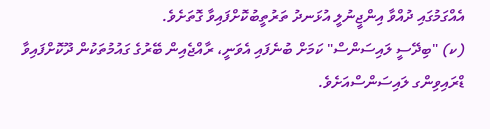އެއްގަމުގައި ދުއްވާ އިންޖީނުލީ އުޅަނދު ތަރުތީބުކޮށްފައިވާ ގޮތަށެވެ.
(ކ) "ބިދޭސީ ލައިސަންސް" ކަމަށް ބުނެފައި އެވަނީ، ރާއްޖެއިން ބޭރުގެ ގައުމުތަކުން ދޫކޮށްފައިވާ ޑްރައިވިންގ ލައިސަންސްއަށެވެ.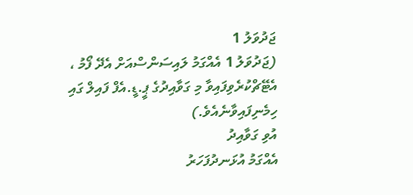ޖަދުވަލު 1
(ޖަދުވަލު 1 އެއްގަމު ލައިސަންސްއަށް އެދޭ ފޯމު ، އެޓޭޗްކުރެވިފައިވާ މި ގަވާއިދުގެ ޕީ.ޑީ.އެފް ފައިލް ގައި ހިމެނިފައިވާނެއެވެ.)
އުވި ގަވާއިދު
އެއްގަމު އުޅަނދުފަހަރު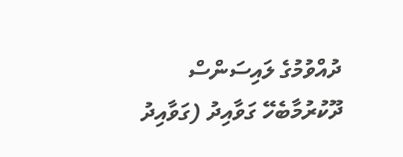ދުއްވުމުގެ ލައިސަންސް ދޫކުރުމާބެހޭ ގަވާއިދު (ގަވާއިދު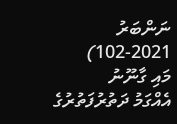ނަންބަރު 2021-102)
މައި ގާނޫނު
އެއްގަމު ދަތުރުފަތުރުގެ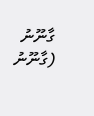ގާނޫނު (ގާނޫނު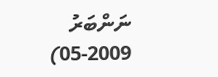ނަންބަރު 2009-05)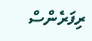ރިފަރެންސް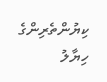ކިޔުންތެރިންގެ ހިޔާލު